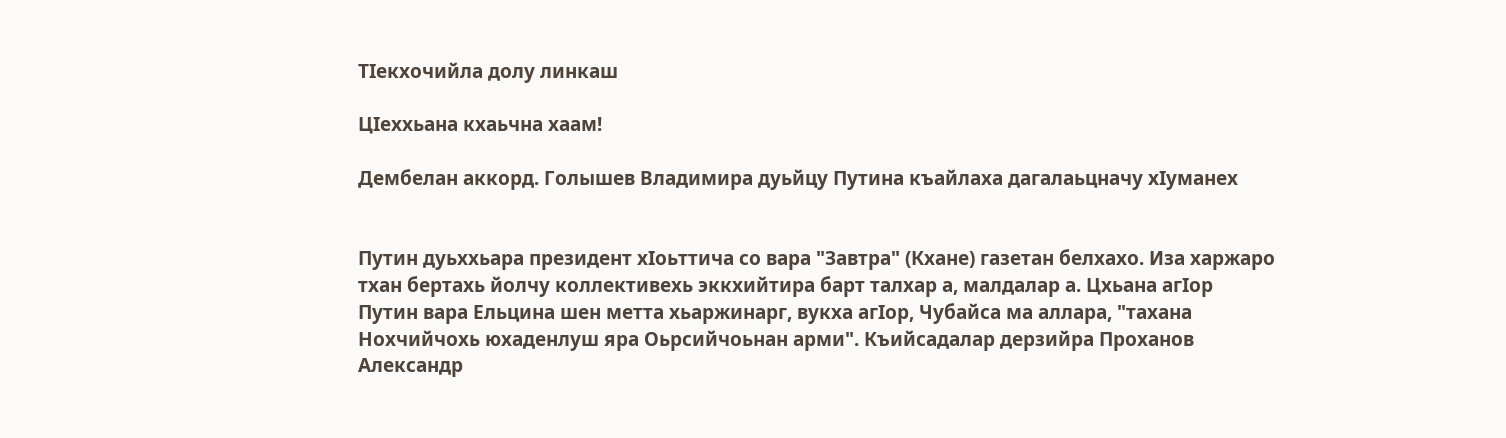ТIекхочийла долу линкаш

ЦIеххьана кхаьчна хаам!

Дембелан аккорд. Голышев Владимира дуьйцу Путина къайлаха дагалаьцначу хIуманех


Путин дуьххьара президент хIоьттича со вара "Завтра" (Кхане) газетан белхахо. Иза харжаро тхан бертахь йолчу коллективехь эккхийтира барт талхар а, малдалар а. Цхьана агIор Путин вара Ельцина шен метта хьаржинарг, вукха агIор, Чубайса ма аллара, "тахана Нохчийчохь юхаденлуш яра Оьрсийчоьнан арми". Къийсадалар дерзийра Проханов Александр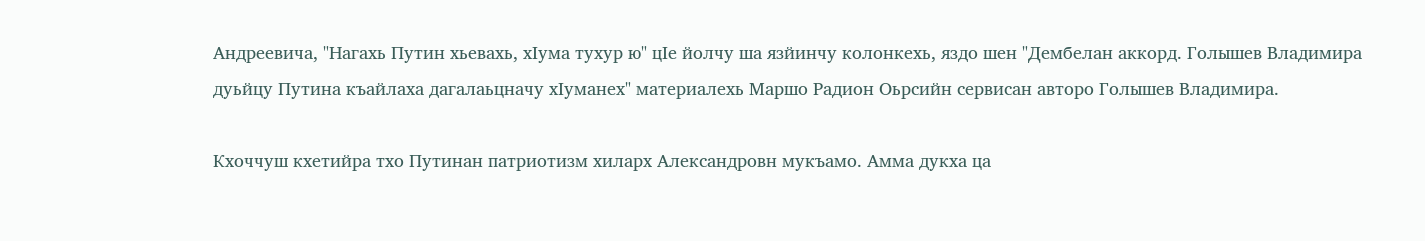Андреевича, "Нагахь Путин хьевахь, хIума тухур ю" цIе йолчу ша язйинчу колонкехь, яздо шен "Дембелан аккорд. Голышев Владимира дуьйцу Путина къайлаха дагалаьцначу хIуманех" материалехь Маршо Радион Оьрсийн сервисан авторо Голышев Владимира.

Кхоччуш кхетийра тхо Путинан патриотизм хиларх Александровн мукъамо. Амма дукха ца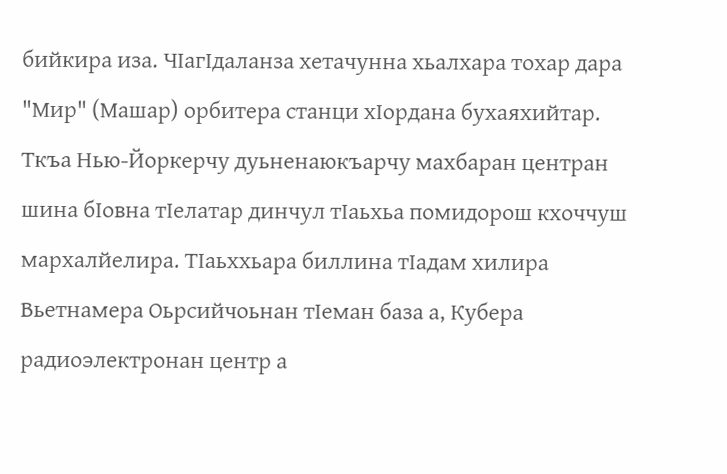бийкира иза. ЧIагIдаланза хетачунна хьалхара тохар дара "Мир" (Машар) орбитера станци хIордана бухаяхийтар. Ткъа Нью-Йоркерчу дуьненаюкъарчу махбаран центран шина бIовна тIелатар динчул тIаьхьа помидорош кхоччуш мархалйелира. ТIаьххьара биллина тIадам хилира Вьетнамера Оьрсийчоьнан тIеман база а, Кубера радиоэлектронан центр а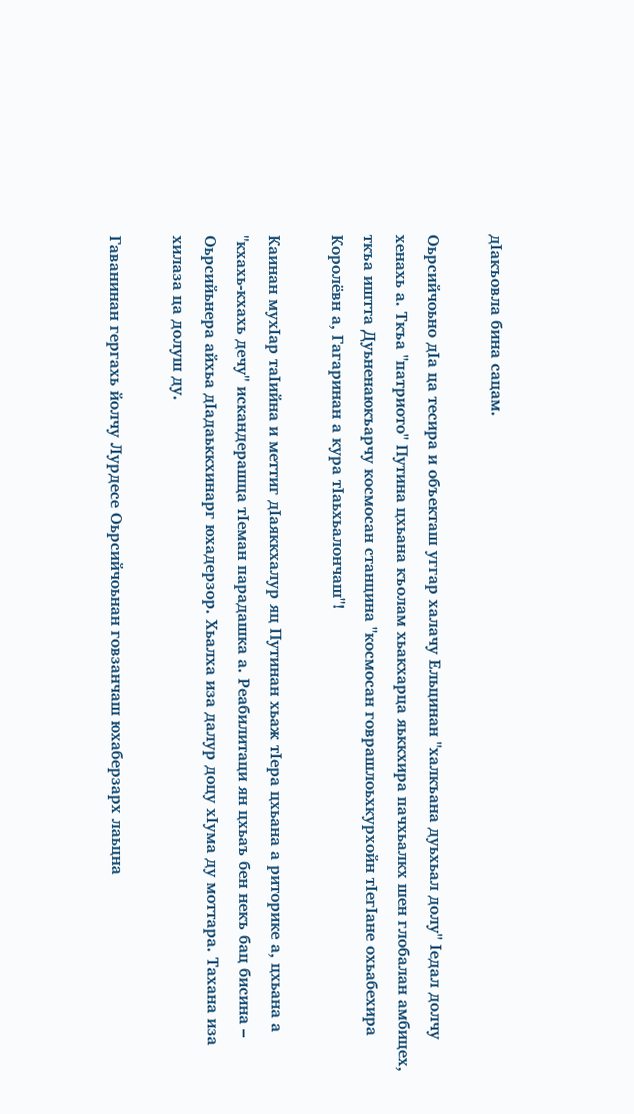дIакъовла бина сацам.

Оьрсийчоьно дIа ца тесира и объекташ уггар халачу Ельцинан "халкъана дуьхьал долу" Iедал долчу хенахь а. Ткъа "патриото" Путина цхьана къолам хьакхарца яьккхира пачхьалкх шен глобалан амбицех, ткъа иштта Дуьненаюкъарчу космосан станцина "космосан говрашлоьхкурхойн тIегIане охьабехира Королёвн а, Гагаринан а кура тIаьхьалончаш"!

Каинан мухIар таIийна и меттиг дIаяккхалур яц Путинан хьаж тIера цхьана а риторике а, цхьана а "кхахь-кхахь дечу" искандерашца тIеман парадашка а. Реабилитаци ян цхьаъ бен некъ бац бисина – Оьрсийьнера айхьа дIадаьккхинарг юхадерзор. Хьалха иза далур доцу хIума ду моттара. Тахана иза хилаза ца долуш ду.

Гаванинан гергахь йолчу Лурдесе Оьрсийчоьнан говзанчаш юхаберзарх лаьцна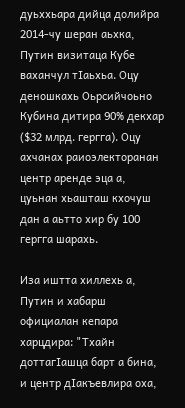дуьххьара дийца долийра 2014-чу шеран аьхка, Путин визитаца Кубе ваханчул тIаьхьа. Оцу деношкахь Оьрсийчоьно Кубина дитира 90% декхар ($32 млрд. гергга). Оцу ахчанах раиоэлекторанан центр аренде эца а, цуьнан хьашташ кхочуш дан а аьтто хир бу 100 гергга шарахь.

Иза иштта хиллехь а, Путин и хабарш официалан кепара харцдира: "Тхайн доттагIашца барт а бина, и центр дIакъевлира оха,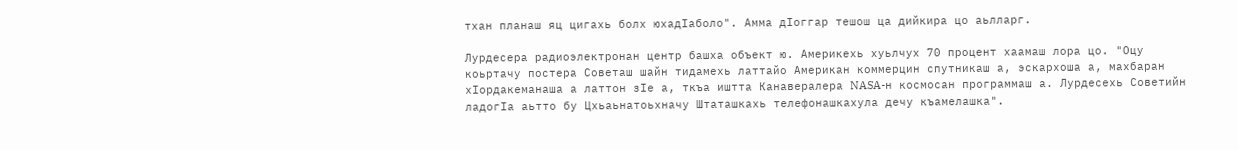тхан планаш яц цигахь болх юхадIаболо". Амма дIоггар тешош ца дийкира цо аьлларг.

Лурдесера радиоэлектронан центр башха объект ю. Америкехь хуьлчух 70 процент хаамаш лора цо. "Оцу коьртачу постера Советаш шайн тидамехь латтайо Американ коммерцин спутникаш а, эскархоша а, махбаран хIордакеманаша а латтон зIе а, ткъа иштта Канавералера NASA-н космосан программаш а. Лурдесехь Советийн ладогIа аьтто бу Цхьаьнатоьхначу Штаташкахь телефонашкахула дечу къамелашка".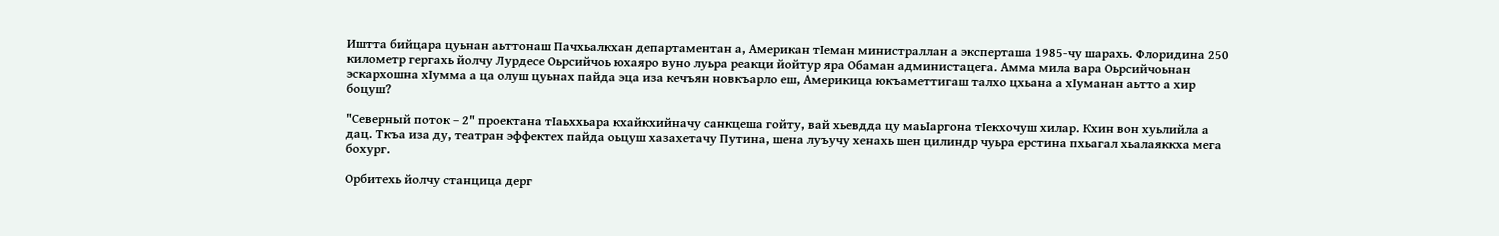Иштта бийцара цуьнан аьттонаш Пачхьалкхан департаментан а, Американ тIеман министраллан а эксперташа 1985-чу шарахь. Флоридина 250 километр гергахь йолчу Лурдесе Оьрсийчоь юхаяро вуно луьра реакци йойтур яра Обаман администацега. Амма мила вара Оьрсийчоьнан эскархошна хӀумма а ца олуш цуьнах пайда эца иза кечъян новкъарло еш, Америкица юкъаметтигаш талхо цхьана а хIуманан аьтто а хир боцуш?

"Северный поток – 2" проектана тIаьххьара кхайкхийначу санкцеша гойту, вай хьевдда цу маьIаргона тIекхочуш хилар. Кхин вон хуьлийла а дац. Ткъа иза ду, театран эффектех пайда оьцуш хазахетачу Путина, шена луъучу хенахь шен цилиндр чуьра ерстина пхьагал хьалаяккха мега бохург.

Орбитехь йолчу станцица дерг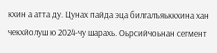кхин а атта ду. Цунах пайда эца билгалъяьккхина хан чекхйолуш ю 2024-чу шарахь. Оьрсийчоьнан сегмент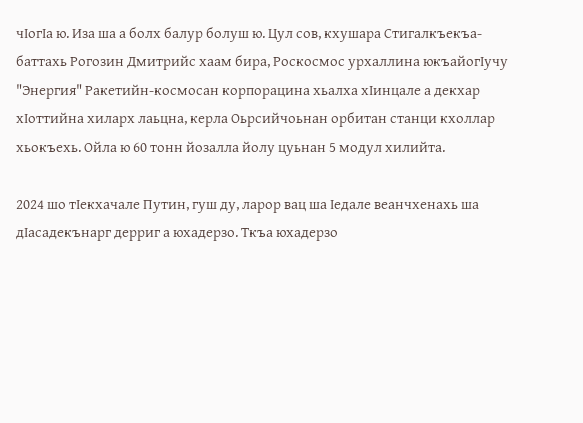чӀогӀа ю. Иза ша а болх балур болуш ю. Цул сов, кхушара Стигалкъекъа-баттахь Рогозин Дмитрийс хаам бира, Роскосмос урхаллина юкъайогIучу "Энергия" Ракетийн-космосан корпорацина хьалха хIинцале а декхар хIоттийна хиларх лаьцна, керла Оьрсийчоьнан орбитан станци кхоллар хьокъехь. Ойла ю 60 тонн йозалла йолу цуьнан 5 модул хилийта.

2024 шо тIекхачале Путин, гуш ду, ларор вац ша Iедале веанчхенахь ша дIасадекънарг дерриг а юхадерзо. Ткъа юхадерзо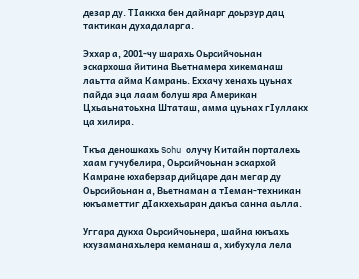дезар ду. ТIаккха бен дайнарг доьрзур дац тактикан духадаларга.

Эххар а, 2001-чу шарахь Оьрсийчоьнан эскархоша йитина Вьетнамера хикеманаш лаьтта айма Камрань. Еххачу хенахь цуьнах пайда эца лаам болуш яра Американ Цхьаьнатоьхна Штаташ, амма цуьнах гIуллакх ца хилира.

Ткъа деношкахь Sohu олучу Китайн порталехь хаам гучубелира, Оьрсийчоьнан эскархой Камране юхаберзар дийцаре дан мегар ду Оьрсийоьнан а, Вьетнаман а тIеман-техникан юкъаметтиг дӀакхехьаран дакъа санна аьлла.

Уггара дукха Оьрсийчоьнера, шайна юкъахь кхузаманахьлера кеманаш а, хибухула лела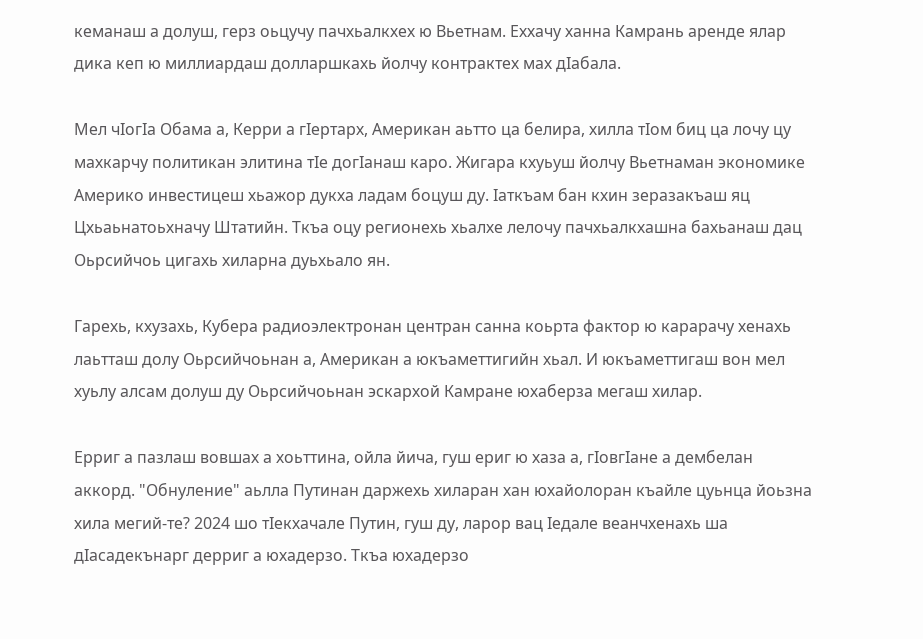кеманаш а долуш, герз оьцучу пачхьалкхех ю Вьетнам. Еххачу ханна Камрань аренде ялар дика кеп ю миллиардаш долларшкахь йолчу контрактех мах дIабала.

Мел чIогIа Обама а, Керри а гIертарх, Американ аьтто ца белира, хилла тIом биц ца лочу цу махкарчу политикан элитина тIе догIанаш каро. Жигара кхуьуш йолчу Вьетнаман экономике Америко инвестицеш хьажор дукха ладам боцуш ду. Iаткъам бан кхин зеразакъаш яц Цхьаьнатоьхначу Штатийн. Ткъа оцу регионехь хьалхе лелочу пачхьалкхашна бахьанаш дац Оьрсийчоь цигахь хиларна дуьхьало ян.

Гарехь, кхузахь, Кубера радиоэлектронан центран санна коьрта фактор ю карарачу хенахь лаьтташ долу Оьрсийчоьнан а, Американ а юкъаметтигийн хьал. И юкъаметтигаш вон мел хуьлу алсам долуш ду Оьрсийчоьнан эскархой Камране юхаберза мегаш хилар.

Ерриг а пазлаш вовшах а хоьттина, ойла йича, гуш ериг ю хаза а, гIовгIане а дембелан аккорд. "Обнуление" аьлла Путинан даржехь хиларан хан юхайолоран къайле цуьнца йоьзна хила мегий-те? 2024 шо тIекхачале Путин, гуш ду, ларор вац Iедале веанчхенахь ша дIасадекънарг дерриг а юхадерзо. Ткъа юхадерзо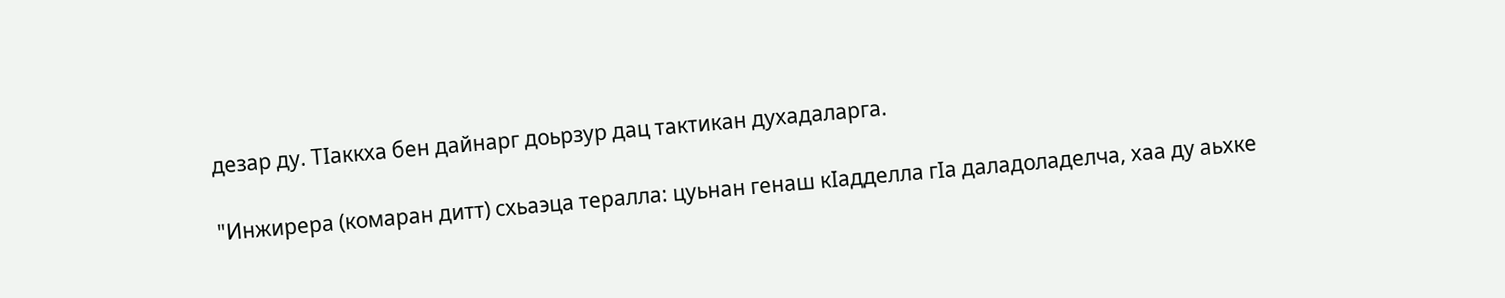дезар ду. ТIаккха бен дайнарг доьрзур дац тактикан духадаларга.

"Инжирера (комаран дитт) схьаэца тералла: цуьнан генаш кIадделла гIа даладоладелча, хаа ду аьхке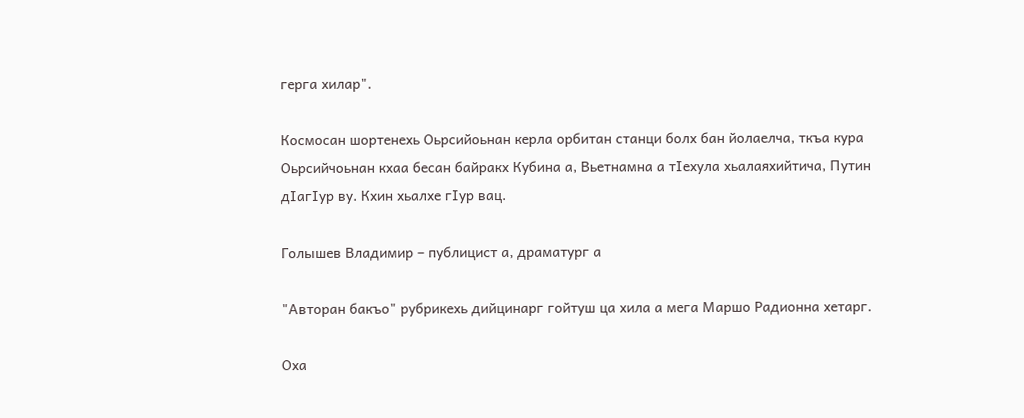герга хилар".

Космосан шортенехь Оьрсийоьнан керла орбитан станци болх бан йолаелча, ткъа кура Оьрсийчоьнан кхаа бесан байракх Кубина а, Вьетнамна а тIехула хьалаяхийтича, Путин дIагIур ву. Кхин хьалхе гIур вац.

Голышев Владимир – публицист а, драматург а

"Авторан бакъо" рубрикехь дийцинарг гойтуш ца хила а мега Маршо Радионна хетарг.

Оха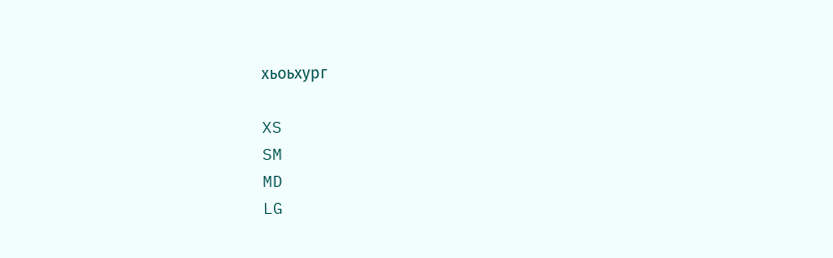хьоьхург

XS
SM
MD
LG